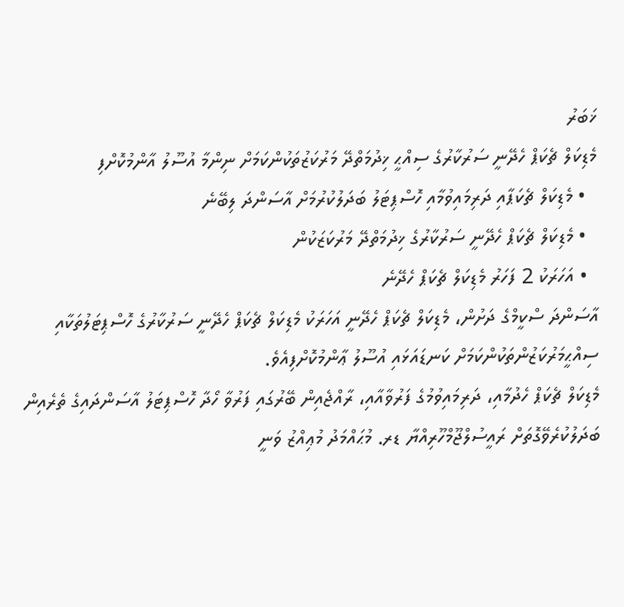ޚަބަރު
މެޑިކަލް ޗެކަޕް ހެދޭނީ ސަރުކާރުގެ ސިއްޙީ ޚިދުމަތްދޭ މަރުކަޒުތަކުންކަމަށް ނިންމާ އުސޫލު އާންމުކޮށްފި
  • މެޑިކަލް ޗެކަޕާއި ދަރިމައިވުމާއި ހޮސްޕިޓަލު ބަދަލުކުރުމަށް އާސަންދަ ލިބޭނެ
  • މެޑިކަލް ޗެކަޕް ހެދޭނީ ސަރުކާރުގެ ޚިދުމަތްދޭ މަރުކަޒަކުން
  • އަހަރަކު 2 ފަހަރު މެޑިކަލް ޗެކަޕް ހެދޭނެ
އާސަންދަ ސްކީމްގެ ދަށުން، މެޑިކަލް ޗެކަޕް ހެދޭނީ އަހަރަކު މެޑިކަލް ޗެކަޕް ހެދޭނީ ސަރުކާރުގެ ހޮސްޕިޓަލުތަކާއި ސިއްޙީމަރުކަޒުންތަކުންކަމަށް ކަނޑައަޅައި އުސޫލު ޢާންމުކޮށްފިއެވެ.
މެޑިކަލް ޗެކަޕް ހެދުމާއި، ދަރިމައިވުމުގެ ފަރުވާއާއި، ރާއްޖެއިން ބޭރުގައި ފަރުވާ ހޯދާ ހޮސްޕިޓަލު އާސަންދައިގެ ތެރެއިން ބަދަލުކުރެވޭގޮތަށް ރައީސުލްޖޫމްހޫރިއްޔާ ޑރ. މުޙައްމަދު މުޢިއްޒު ވަނީ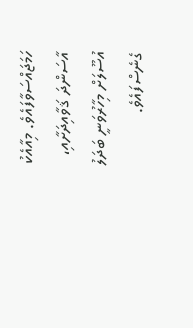ހަމަޖައްސަވާފައެވެ. މިއާއެކު އާސަންދަ ޤަވާއިދަށާއި، އުސޫލަށް މިހާރުވަނީ ބަދަލު ގެނެސްފައެވެ.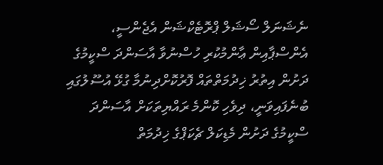ނެޝަނަލް ސޯޝަލް ޕްރޮޓެކްޝަން އެޖެންސީ، އެންސްޕާއިން ޢާންމުކުރި ހުސްނުވާ އާސަންދަ ސްކީމުގެ ދަށުން އިތުރު ޚިދުމަތްތައް ފޮރުކޮށްދިނުމާ ގުޅޭ އުސޫލުގައި ބުނެފައިވަނީ، ދިވެހި ކޮންމެ ރައްޔިތަކަށް އާސަންދަ ސްކީމުގެ ދަށުން މެޑިކަލް ޗެކަޕްގެ ޚިދުމަތް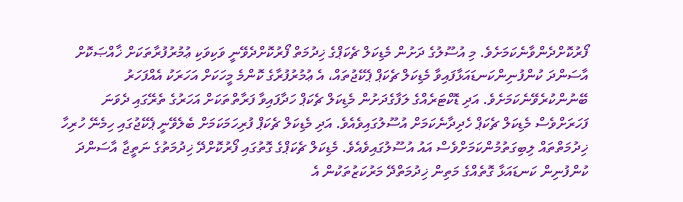ފޯރުކޮށްދެންވާނެކަމަށެވެ. މި އުސޫލުގެ ދަށުން މެޑިކަލް ޗެކަޕްގެ ޚިދުމަތް ފޯރުކޮށްދެވޭނީ ވަކިވަކި ޢުމުރުފުރާތަކަށް ޚާއްޞަކޮށް އާސަންދަ ކުންފުނިންކަނޑައަޅާފައިވާ މެޑިކަލް ޗެކަޕް ޕެކޭޖުތައް، އެ ޢުމުރުފުރާގެ ކޮންމެ މީހަކަށް އަހަރަކު އެއްފަހަރު ބޭނުންކުރެވޭނެކަމަށެވެ. އަދި ޑޮކްޓަރެއްގެ ލަފާގެދަށުން މެޑިކަލް ޗެކަޕް ހަދާފައިވާ ފަރާތްތަކަށް އަހަރުގެ ތެރޭގައި ދެވަނަ ފަހަރަށްވެސް މެޑިކަލް ޗެކަޕް ހެދިދާނެކަމަށް އުސޫލުގައިވެއެވެ. އަދި މެޑިކަލް ޗެކަޕް ފުރިހަމަކަމަށް ބެލެވޭނީ ޕެކޭޖުގައި ހިމެނޭ ހުރިހާ ޚިދުމަތްތައް ލިބިގަތުމުންކަމަށްވެސް އައު އުސޫލުގައިވެއެވެ. މެޑިކަލް ޗެކަޕްގެ ގޮތުގައި ފޯރުކޮށްދޭ ޚިދުމަތުގެ ނަތީޖާ އާސަންދަ ކުންފުނިން ކަނޑައަޅާ ގޮތެއްގެ މަތިން ޚިދުމަތްދޭ މަރުކަޒުތަކުން އެ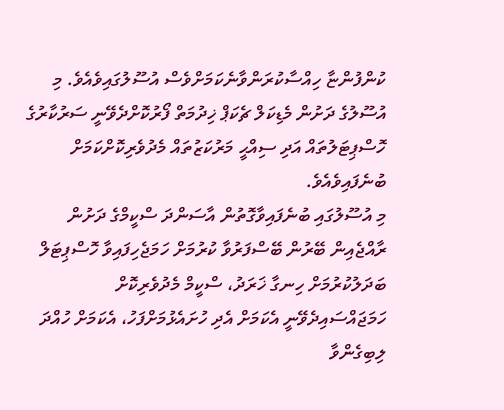ކުންފުންޏާ ހިއްސާކުރަންވާނެކަމަށްވެސް އުސޫލުގައިވެއެވެ. މި އުސޫލުގެ ދަށުން މެޑިކަލް ޗެކަޕް ޚިދުމަތް ފޯރުކޮށްދެވޭނީ ސަރުކާރުގެ ހޮސްޕިޓަލުތައް އަދި ސިއްޙީ މަރުކަޒުތައް މެދުވެރިކޮށްކަމަށް ބުނެފައިވެއެވެ.
މި އުސޫލުގައި ބުނެފައިވާގޮތުން އާސަންދަ ސްކީމްގެ ދަށުން ރާއްޖެއިން ބޭރުން ބޭސްފަރުވާ ކުރުމަށް ހަމަޖެހިފައިވާ ހޮސްޕިޓަލް ބަދަލުކުރުމަށް ހިނގާ ޚަރަދު، ސްކީމް މެދުވެރިކޮށް ހަމަޖައްސައިދެވޭނީ އެކަމަށް އެދި ހުށައެޅުމަށްފަހު، އެކަމަށް ހުއްދަ ލިބިގެންވާ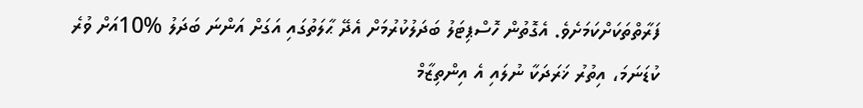ފަރާތްތަކަށްކަމަށެވެ. އެގޮތުން ހޮސްޕިޓަލު ބަދަލުކުރުމަށް އެދޭ ޙާލަތުގައި އަގަށް އަންނަ ބަދަލު %10އަށް ވުރެ ކުޑަނަމަ، އިތުރު ޚަރަދަކާ ނުލައި އެ އިންތިޒާމް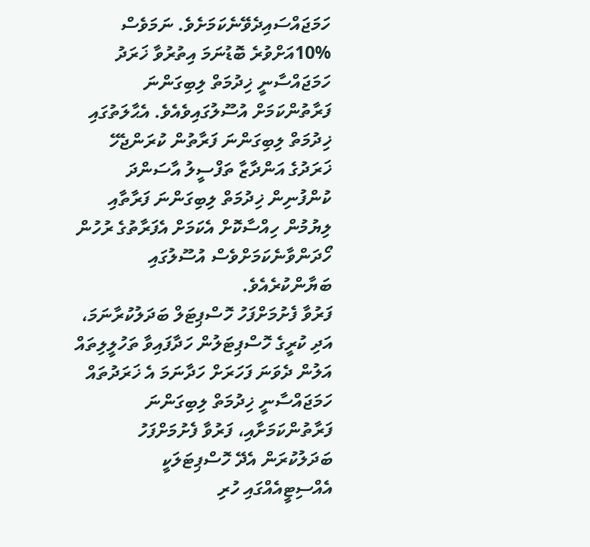ހަމަޖައްސައިދެވޭނެކަމަށެވެ. ނަމަވެސް %10އަށްވުރެ ބޮޑުނަމަ އިތުރުވާ ޚަރަދު ހަމަޖައްސާނީ ޚިދުމަތް ލިބިގަންނަ ފަރާތުންކަމަށް އުސޫލުގައިވެއެވެ. އެޙާލަތުގައި ޚިދުމަތް ލިބިގަންނަ ފަރާތުން ކުރަންޖެހޭ ޚަރަދުގެ އަންދާޒާ ތަފްސީލު އާސަންދަ ކުންފުނިން ޚިދުމަތް ލިބިގަންނަ ފަރާތާއި ލިޔުމުން ހިއްސާކޮށް އެކަމަށް އެފަރާތުގެ ރުހުން ހޯދަންވާނެކަމަށްވެސް އުސޫލުގައި ބަޔާންކުރެއެވެ.
ފަރުވާ ފެށުމަށްފަހު ހޮސްޕިޓަލް ބަދަލުކުރާނަމަ، އަދި ކުރީގެ ހޮސްޕިޓަލުން ހަދާފައިވާ ތަހުލީލިތައް އަލުން ދެވަނަ ފަހަރަށް ހަދާނަމަ އެ ޚަރަދުތައް ހަމަޖައްސާނީ ޚިދުމަތް ލިބިގަންނަ ފަރާތުންކަމަށާއި، ފަރުވާ ފެށުމަށްފަހު ބަދަލުކުރަން އެދޭ ހޮސްޕިޓަލަކީ އެއްސިޓީއެއްގައި ހުރި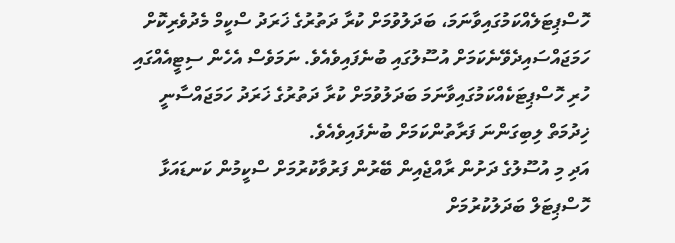ހޮސްޕިޓަލެއްކަމުގައިވާނަމަ، ބަދަލުވުމަށް ކުރާ ދަތުރުގެ ޚަރަދު ސްކީމް މެދުވެރިކޮށް ހަމަޖައްސައިދެވޭނެކަމަށް އުސޫލުގައި ބުނެފައިވެއެވެ. ނަމަވެސް އެހެން ސިޓީއެއްގައި ހުރި ހޮސްޕިޓަކެއްކަމުގައިވާނަމަ ބަދަލުވުމަށް ކުރާ ދަތުރުގެ ޚަރަދު ހަމަޖައްސާނީ ޚިދުމަތް ލިބިގަންނަ ފަރާތުންކަމަށް ބުނެފައިވެއެވެ.
އަދި މި އުސޫލުގެ ދަށުން ރާއްޖެއިން ބޭރުން ފަރުވާކުރުމަށް ސްކީމުން ކަނޑައަޅާ ހޮސްޕިޓަލް ބަދަލުކުރުމަށް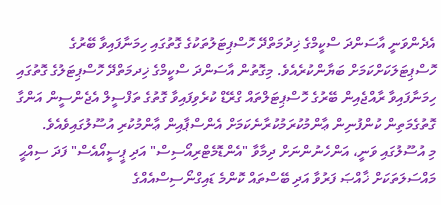އެދެންވަނީ އާސަންދަ ސްކީމްގެ ޚިދުމަތްދޭ ހޮސްޕިޓަލުތަކުގެ ގޮތުގައި ހިމަނާފައިވާ ބޭރުގެ ހޮސްޕިޓަލަކަށްކަމަށް ބަޔާންކުރެއެވެ. މިގޮތުން އާސަންދަ ސްކީމްގެ ޚިދމަތްދޭ ހޮސްޕިޓަލުގެ ގޮތުގައި ހިމަނާފައިވާ ރާއްޖެއިން ބޭރުގެ ހޮސްޕިޓަލްތައް ގްރޭޑް ކުރެވިފައިވާ ގޮތުގެ ތަފްސީލް އެޖެންސީން އަންގާ ގޮތުގެމަތިން ކުންފުނިން ޢާންމުކުރަމުކުރާނެކަމަށް އެންސްޕާއިން ޢާންމުކުރި އުސޫލުގައިވެއެވެ.
މި އުސޫލުގައި ވަނީ، އަންހެނުންނަށް ދިމާވާ "އެންޑޮމެޓްރިއޯސިސް" އަދި ޕީސީއޯއެސް" ފަދަ ސިއްޙީ މައްސަލަތަކަށް ޚާއްޞަ ފަރުވާ އަދި ބޭސްތައް ކޮންމެ ޑައިގްނޯސިސްއެއްގެ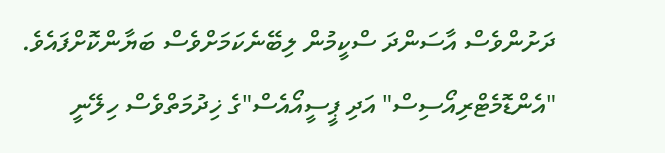ދަށުންވެސް އާސަންދަ ސްކީމުން ލިބޭނެކަމަށްވެސް ބަޔާންކޮށްފައެވެ. "އެންޑޮމެޓްރިއޯސިސް" އަދި ޕީސީއޯއެސް"ގެ ޚިދުމަތްވެސް ހިލޭނީ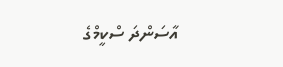އާސަންދަ ސްކީމްގެ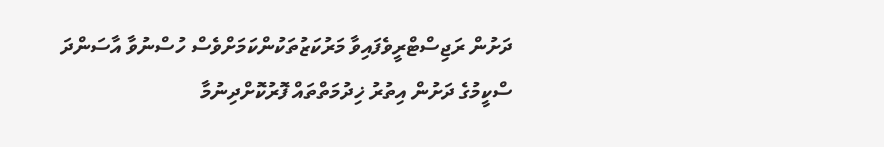ދަށުން ރަޖިސްޓްރީވެފައިވާ މަރުކަޒުތަކުންކަމަށްވެސް ހުސްނުވާ އާސަންދަ ސްކީމުގެ ދަށުން އިތުރު ޚިދުމަތްތައް ފޮރުކޮށްދިނުމާ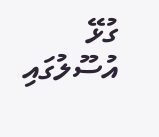ގުޅޭ އުސޫލުގައި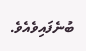ބުނެފައިވެއެވެ.